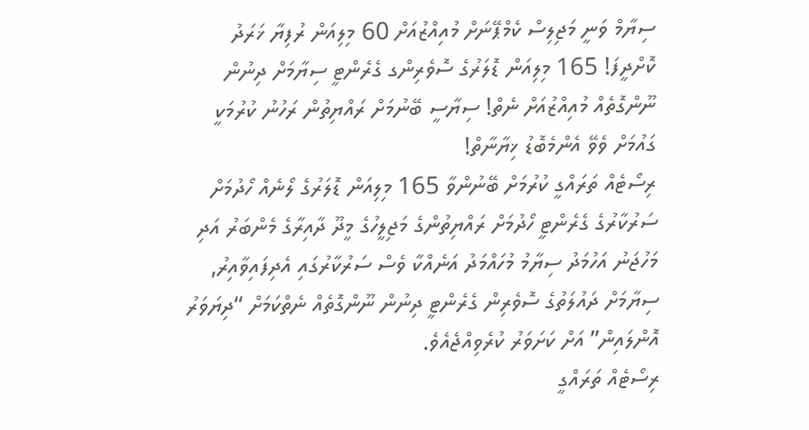ސިޔާމް ވަނީ މަޖިލިސް ކެމްޕޭނަށް މުއިއްޒުއަށް 60 މިލިއަން ރުފިޔާ ޚަރަދު ކޮށްދީފަ! 165 މިލިއަން ޑޮލަރުގެ ސޮވެރިންގ ގެރެންޓީ ސިޔާމަށް ދިނުން ނޫންގޮތެއް މުއިއްޒުއަށް ނެތް! ސިޔާސީ ބޭނުމަށް ރައްޔިތުން ރަހުނު ކުރުމަކީ ގައުމަށް ވެވޭ އެންމެބޮޑު ޚިޔާނާތް!
ރިސޯޓެއް ތަރައްގީ ކުރުމަށް ބޭނުންވާ 165 މިލިއަން ޑޮލަރުގެ ލޯނެއް ހޯދުމަށް ސަރުކާރުގެ ގެރެންޓީ ހޯދުމަށް ރައްޔިތުންގެ މަޖިލީހުގެ މީދޫ ދާއިރާގެ މެންބަރު އަދި މަހުޖަނު އަހުމަދު ސިޔާމު މުހައްމަދު އަނެއްކާ ވެސް ސަރުކާރުގައި އެދިފައިވާއިރު, ސިޔާމަށް ދައުލަތުގެ ސޮވެރިން ގެރެންޓީ ދިނުން ނޫންގޮތެއް ނެތްކަމަށް “ދިޔަވަރު އޮންލައިން” އަށް ކަށަވަރު ކުރެވިއްޖެއެވެ.
ރިސޯޓެއް ތަރައްގީ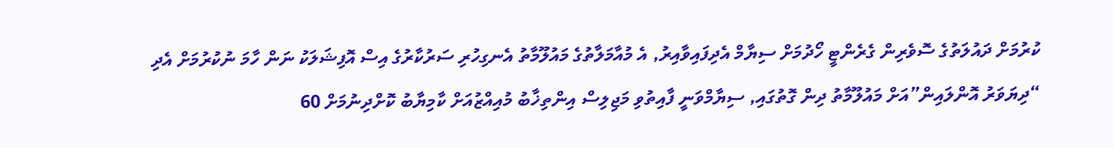ކުރުމަށް ދައުލަތުގެ ސޮވެރިން ގެރެންޓީ ހޯދުމަށް ސިޔާމް އެދިފައިވާއިރު, އެ މުއާމަލާތުގެ މައުލޫމާތު އެނގިހުރި ސަރުކާރުގެ އިސް އޮފިޝަލަކު ނަން ހާމަ ނުކުރުމަށް އެދި “ދިޔަވަރު އޮންލައިން”އަށް މައުލޫމާތު ދިން ގޮތުގައި, ސިޔާމްވަނީ ފާއިތުވި މަޖިލިސް އިންތިޚާބު މުއިއްޒުއަށް ކާމިޔާބު ކޮށްދިނުމަށް 60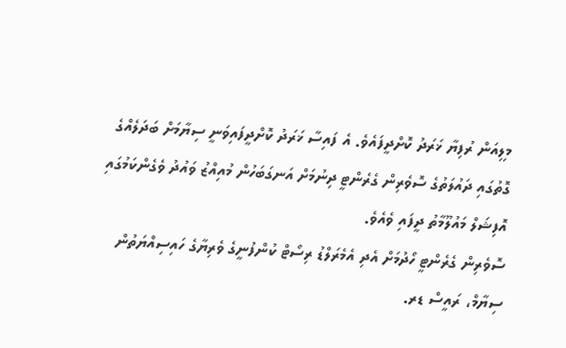މިލިއަން ރުފިޔާ ޚަރަދު ކޮށްދީފައެވެ. އެ ފައިސާ ޚަރަދު ކޮށްދީފައިވަނީ ސިޔާމަށް ބަދަލެއްގެ ގޮތުގައި ދައުލަތުގެ ސޮވެރިން ގެރެންޓީ ދިނުމަށް އަނގަބަހުން މުއިއްޒު ވައުދު ވެގެންކަމުގައި އޮފިޝަލް މައުލޫމާތު ދީފައި ވެއެވެ.
ސޮވެރިން ގެރެންޓީ ހޯދުމަށް އެދި އެމެރަލްޑު ރިސޯޓް ކުންފުނީގެ ވެރިޔާގެ ހައިސިއްޔަތުން ސިޔާމް، ރައީސް ޑރ.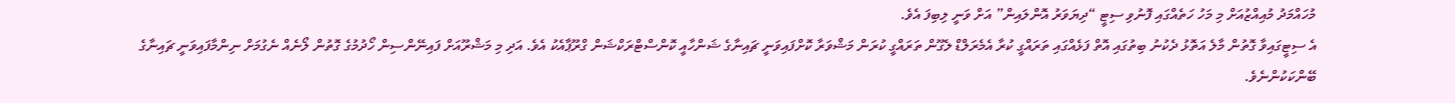މުހައްމަދު މުއިއްޒުއަށް މި މަހު ހަތެއްގައި ފޮނުވި ސިޓީ “ދިޔަވަރު އޮންލައިން” އަށް ވަނީ ލިބިފަ އެވެ.
އެ ސިޓީގައިވާ ގޮތުން މާލެ އަތޮޅު ދެކުނު ބިތުގައި އޮތް ފަޅެއްގައި ތަރައްގީ ކުރާ އެމެރަލްޑް ލެގޫން ތަރައްގީ ކުރަން މަޝްވަރާ ކޮށްފައިވަނީ ޗައިނާގެ ޝަންހާއީ ކޮންސްޓްރަކްޝަން ގްރޫޕާއެކު އެވެ. އަދި މި މަޝްރޫއަށް ފައިނޭންސިން ހޯދުމުގެ ގޮތުން ލޯނެއް ނެގުމަށް ނިންމާފައިވަނީ ޗައިނާގެ ބޭންކަކުންނެވެ.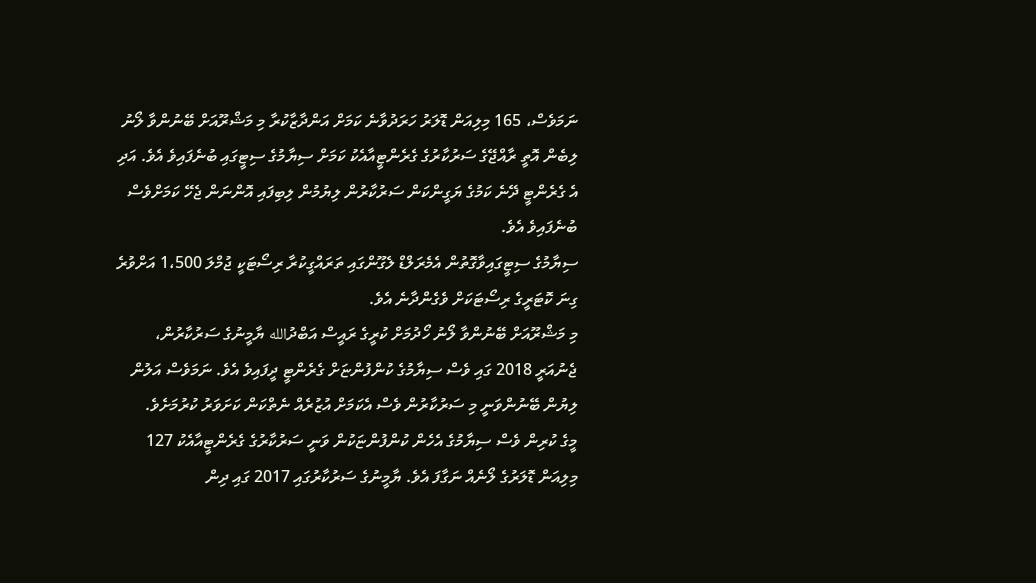ނަމަވެސް، 165 މިލިއަން ޑޮލަރު ހަރަދުވާނެ ކަމަށް އަންދާޒާކުރާ މި މަޝްރޫއަށް ބޭނުންވާ ލޯނު ލިބެން އޮތީ ރާއްޖޭގެ ސަރުކާރުގެ ގެރެންޓީއާއެކު ކަމަށް ސިޔާމުގެ ސިޓީގައި ބުނެފައިވެ އެވެ. އަދި އެ ގެރެންޓީ ދޭނެ ކަމުގެ ޔަގީންކަން ސަރުކާރުން ލިޔުމުން ލިބިފައި އޮންނަން ޖެހޭ ކަމަށްވެސް ބުނެފައިވެ އެވެ.
ސިޔާމުގެ ސިޓީގައިވާގޮތުން އެމެރަލްޑް ލެގޫންގައި ތަރައްގީކުރާ ރިސޯޓަކީ ޖުމްލަ 1،500 އަށްވުރެ ގިނަ ކޮޓަރީގެ ރިސޯޓަކަށް ވެގެންދާނެ އެވެ.
މި މަޝްރޫއަށް ބޭނުންވާ ލޯނު ހޯދުމަށް ކުރީގެ ރައީސް އަބްދުالله ޔާމީނުގެ ސަރުކާރުން، ޖެނުއަރީ 2018 ގައި ވެސް ސިޔާމުގެ ކުންފުންޏަށް ގެރެންޓީ ދީފައިވެ އެވެ. ނަމަވެސް އަލުން ލިޔުން ބޭނުންވަނީ މި ސަރުކާރުން ވެސް އެކަމަށް އުޒުރެއް ނެތްކަން ކަށަވަރު ކުރުމަށެވެ.
މީގެ ކުރިން ވެސް ސިޔާމުގެ އެހެން ކުންފުންޏަކުން ވަނީ ސަރުކާރުގެ ގެރެންޓީއާއެކު 127 މިލިއަން ޑޮލަރުގެ ލޯނެއް ނަގާފަ އެވެ. ޔާމީނުގެ ސަރުކާރުގައި 2017 ގައި ދިން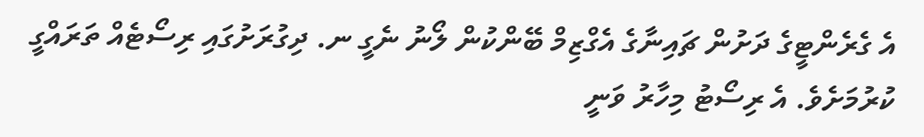އެ ގެރެންޓީގެ ދަށުން ޗައިނާގެ އެގްޒިމް ބޭންކުން ލޯނު ނެގީ ނ. ދިގުރަށުގައި ރިސޯޓެއް ތަރައްގީ ކުރުމަށެވެ. އެ ރިސޯޓު މިހާރު ވަނީ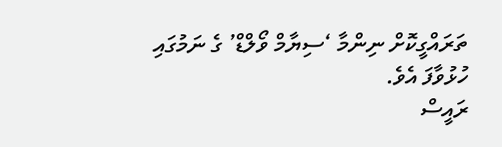ތަރައްގީކޮށް ނިންމާ ‘ސިޔާމް ވޯލްޑް’ ގެ ނަމުގައި ހުޅުވާފަ އެވެ.
ރައީސް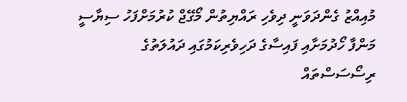މުއިއްޒު ގެންދަވަނީ ދިވެހި ރައްޔިތުން މޯގޭޖް ކުރުމަށްފަހު ސިޔާސީ މަންފާ ހޯދުމަށާއި ފައިސާގެ ދަހިވެރިކަމުގައި ދައުލަތުގެ ރިސޯސަސްތައް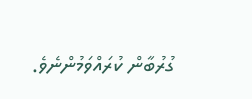ގުރުބާން ކުރައްވަމުންނެވެ.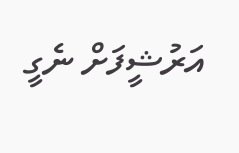އަރުޝީފަށް ނެގީ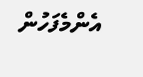އެންމެފަހުން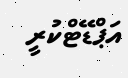އަޕްޑޭޓްކުރީ